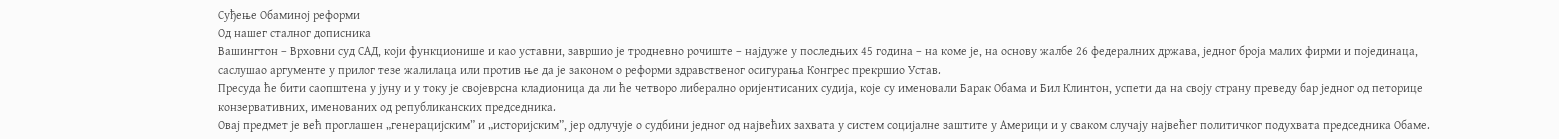Суђење Обаминој реформи
Од нашег сталног дописника
Вашингтон – Врховни суд САД, који функционише и као уставни, завршио је тродневно рочиште – најдуже у последњих 45 година – на коме је, на основу жалбе 26 федералних држава, једног броја малих фирми и појединаца, саслушао аргументе у прилог тезе жалилаца или против ње да је законом о реформи здравственог осигурања Конгрес прекршио Устав.
Пресуда ће бити саопштена у јуну и у току је својеврсна кладионица да ли ће четворо либерално оријентисаних судија, које су именовали Барак Обама и Бил Клинтон, успети да на своју страну преведу бар једног од петорице конзервативних, именованих од републиканских председника.
Овај предмет је већ проглашен „генерацијским” и „историјским”, јер одлучује о судбини једног од највећих захвата у систем социјалне заштите у Америци и у сваком случају највећег политичког подухвата председника Обаме.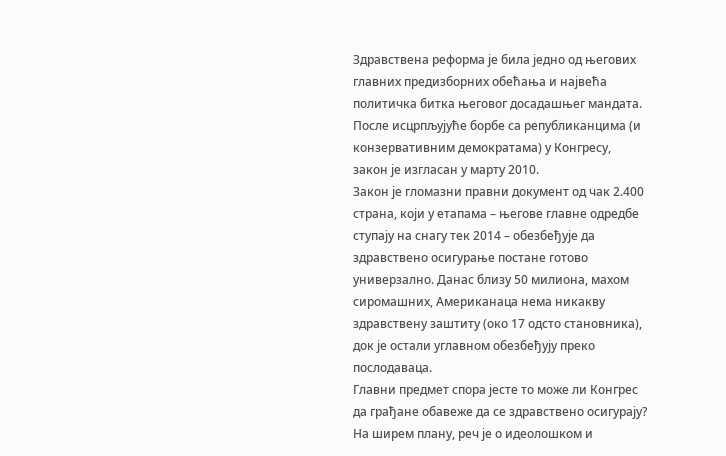Здравствена реформа је била једно од његових главних предизборних обећања и највећа политичка битка његовог досадашњег мандата. После исцрпљујуће борбе са републиканцима (и конзервативним демократама) у Конгресу, закон је изгласан у марту 2010.
Закон је гломазни правни документ од чак 2.400 страна, који у етапама – његове главне одредбе ступају на снагу тек 2014 – обезбеђује да здравствено осигурање постане готово универзално. Данас близу 50 милиона, махом сиромашних, Американаца нема никакву здравствену заштиту (око 17 одсто становника), док је остали углавном обезбеђују преко послодаваца.
Главни предмет спора јесте то може ли Конгрес да грађане обавеже да се здравствено осигурају? На ширем плану, реч је о идеолошком и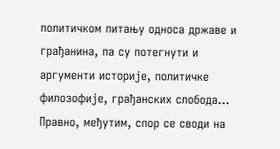политичком питању односа државе и грађанина, па су потегнути и аргументи историје, политичке филозофије, грађанских слобода…
Правно, међутим, спор се своди на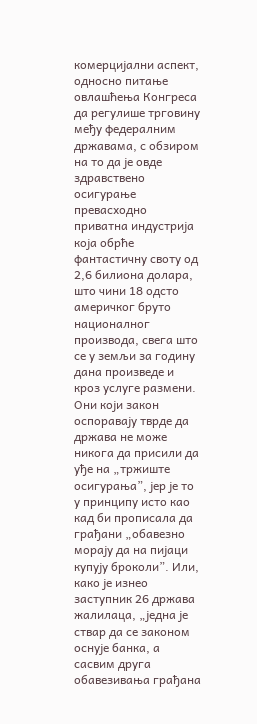комерцијални аспект, односно питање овлашћења Конгреса да регулише трговину међу федералним државама, с обзиром на то да је овде здравствено осигурање превасходно приватна индустрија која обрће фантастичну своту од 2,6 билиона долара, што чини 18 одсто америчког бруто националног производа, свега што се у земљи за годину дана произведе и кроз услуге размени.
Они који закон оспоравају тврде да држава не може никога да присили да уђе на „тржиште осигурања”, јер је то у принципу исто као кад би прописала да грађани „обавезно морају да на пијаци купују броколи”. Или, како је изнео заступник 26 држава жалилаца, „једна је ствар да се законом оснује банка, а сасвим друга обавезивања грађана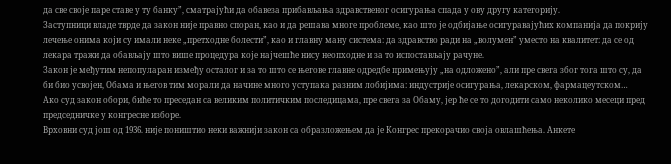да све своје паре ставе у ту банку”, сматрајући да обавеза прибављања здравственог осигурања спада у ову другу категорију.
Заступници владе тврде да закон није правно споран, као и да решава многе проблеме, као што је одбијање осигуравајућих компанија да покрију лечење онима који су имали неке „претходне болести”, као и главну ману система: да здравство ради на „волумен” уместо на квалитет: да се од лекара тражи да обављају што више процедура које најчешће нису неопходне и за то испостављају рачуне.
Закон је међутим непопуларан између осталог и за то што се његове главне одредбе примењују „на одложено”, али пре свега због тога што су, да би био усвојен, Обама и његов тим морали да начине много уступака разним лобијима: индустрије осигурања, лекарском, фармацеутском…
Ако суд закон обори, биће то преседан са великим политичким последицама, пре свега за Обаму, јер ће се то догодити само неколико месеци пред председничке у конгресне изборе.
Врховни суд још од 1936. није поништио неки важнији закон са образложењем да је Конгрес прекорачио своја овлашћења. Анкете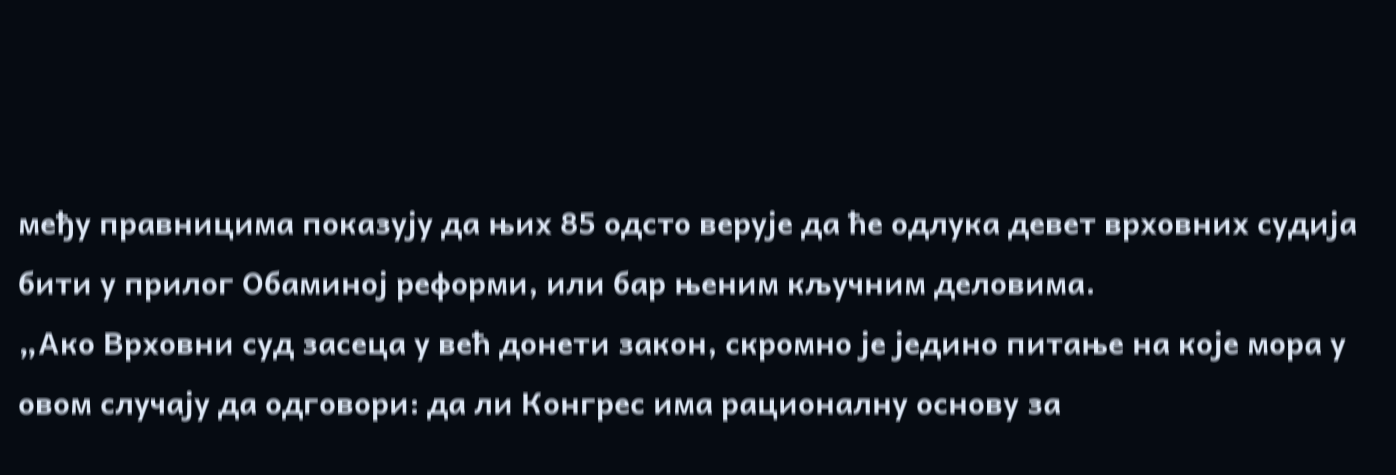међу правницима показују да њих 85 одсто верује да ће одлука девет врховних судија бити у прилог Обаминој реформи, или бар њеним кључним деловима.
„Ако Врховни суд засеца у већ донети закон, скромно је једино питање на које мора у овом случају да одговори: да ли Конгрес има рационалну основу за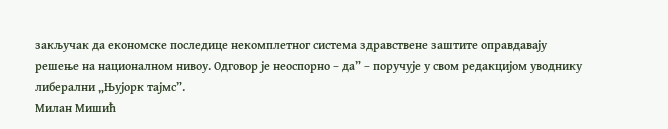закључак да економске последице некомплетног система здравствене заштите оправдавају решење на националном нивоу. Одговор је неоспорно – да” – поручује у свом редакцијом уводнику либерални „Њујорк тајмс”.
Милан Мишић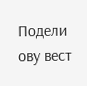Подели ову вест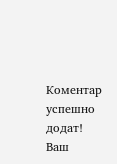Комeнтар успeшно додат!
Ваш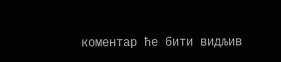комeнтар ћe бити видљив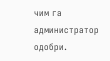чим га администратор одобри.